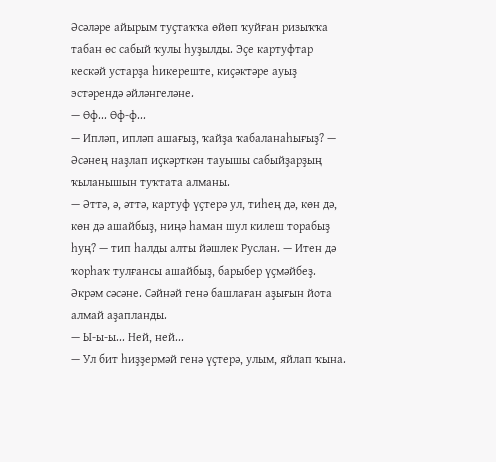Әсәләре айырым туҫтаҡҡа өйөп ҡуйған ризыҡҡа табан өс сабый ҡулы һуҙылды. Эҫе картуфтар кескәй устарҙа һикереште, киҫәктәре ауыҙ эстәрендә әйләнгеләне.
— Өф... Өф-ф...
— Ипләп, ипләп ашағыҙ, ҡайҙа ҡабаланаһығыҙ? — Әсәнең наҙлап иҫкәрткән тауышы сабыйҙарҙың ҡыланышын туҡтата алманы.
— Әттә, ә, әттә, картуф үҫтерә ул, тиһең дә, көн дә, көн дә ашайбыҙ, ниңә һаман шул килеш торабыҙ һуң? — тип һалды алты йәшлек Руслан. — Итен дә ҡорһаҡ тулғансы ашайбыҙ, барыбер үҫмәйбеҙ.
Әкрәм сәсәне. Сәйнәй генә башлаған аҙығын йота алмай аҙапланды.
— Ы-ы-ы... Ней, ней...
— Ул бит һиҙҙермәй генә үҫтерә, улым, яйлап ҡына.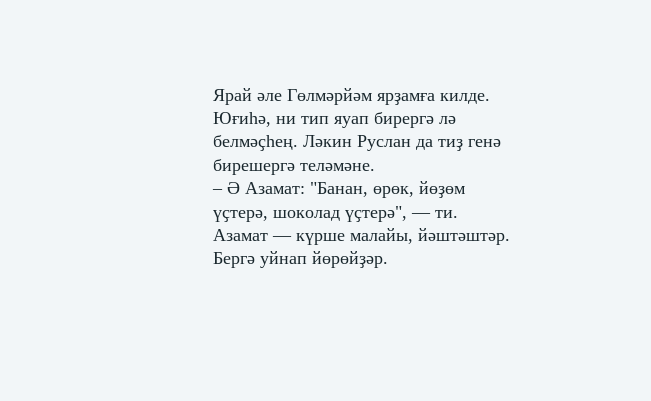Ярай әле Гөлмәрйәм ярҙамға килде. Юғиһә, ни тип яуап бирергә лә белмәҫһең. Ләкин Руслан да тиҙ генә бирешергә теләмәне.
– Ә Азамат: "Банан, өрөк, йөҙөм үҫтерә, шоколад үҫтерә", — ти.
Азамат — күрше малайы, йәштәштәр. Бергә уйнап йөрөйҙәр.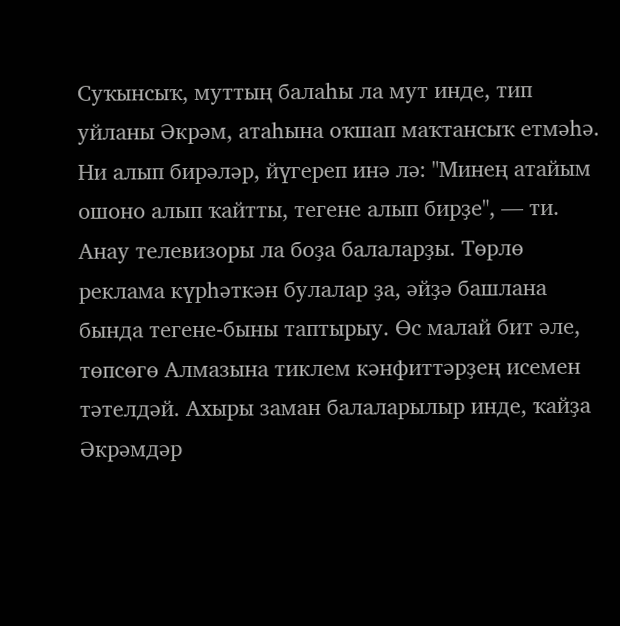Суҡынсыҡ, муттың балаһы ла мут инде, тип уйланы Әкрәм, атаһына оҡшап маҡтансыҡ етмәһә. Ни алып бирәләр, йүгереп инә лә: "Минең атайым ошоно алып ҡайтты, тегене алып бирҙе", — ти.
Анау телевизоры ла боҙа балаларҙы. Төрлө реклама күрһәткән булалар ҙа, әйҙә башлана бында тегене-быны таптырыу. Өс малай бит әле, төпсөгө Алмазына тиклем кәнфиттәрҙең исемен тәтелдәй. Ахыры заман балаларылыр инде, ҡайҙа Әкрәмдәр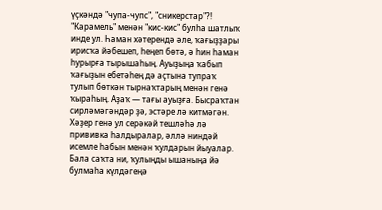үҫкәндә "чупа-чупс", "сникерстар"?! "Карамель" менән "кис-кис" булһа шатлыҡ инде ул. Һаман хәтерендә әле, ҡағыҙҙары ирисҡа йәбешеп, һеңеп бөтә, ә һин һаман һурырға тырышаһың. Ауыҙыңа ҡабып ҡағыҙын ебетәһең дә аҫтына тупраҡ тулып бөткән тырнаҡтарың менән генә ҡыраһың. Аҙаҡ — тағы ауыҙға. Бысраҡтан сирләмәгәндәр ҙә, эстәре лә китмәгән. Хәҙер генә ул серәкәй тешләһә лә прививка һалдыралар, әллә ниндәй исемле һабын менән ҡулдарын йыуалар. Бала саҡта ни, ҡулыңды ышаныңа йә булмаһа күлдәгеңә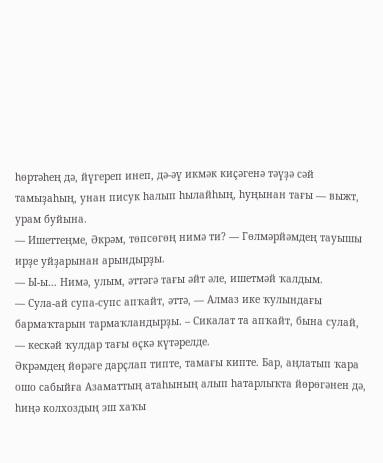һөртәһең дә, йүгереп инеп, дә-әү икмәк киҫәгенә тәүҙә сәй тамыҙаһың, унан писук һалып һылайһың, һуңынан тағы — выжт, урам буйына.
— Ишеттеңме, Әкрәм, төпсөгөң нимә ти? — Гөлмәрйәмдең тауышы ирҙе уйҙарынан арындырҙы.
— Ы-ы... Нимә, улым, әттәгә тағы әйт әле, ишетмәй ҡалдым.
— Сула-ай супа-супс апҡайт, әттә, — Алмаз ике ҡулындағы бармаҡтарын тармаҡландырҙы. – Сикалат та апҡайт, бына сулай, — кескәй ҡулдар тағы өҫкә күтәрелде.
Әкрәмдең йөрәге дарҫлап типте, тамағы кипте. Бар, аңлатып ҡара ошо сабыйға Азаматтың атаһының алып һатарлыҡта йөрөгәнен дә, һиңә колхоздың эш хаҡы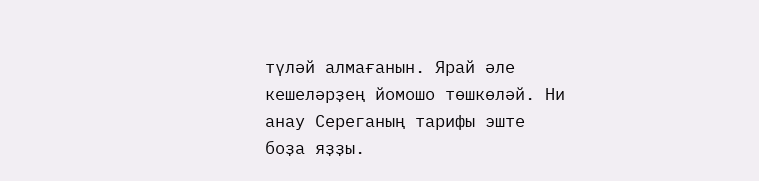түләй алмағанын. Ярай әле кешеләрҙең йомошо төшкөләй. Ни анау Сереганың тарифы эште боҙа яҙҙы.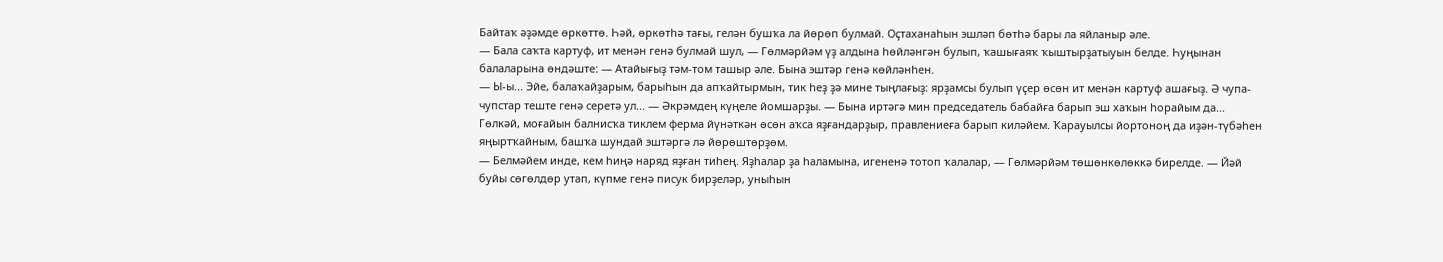Байтаҡ әҙәмде өркөттө. Һәй, өркөтһә тағы, гелән бушҡа ла йөрөп булмай. Оҫтаханаһын эшләп бөтһә бары ла яйланыр әле.
— Бала саҡта картуф, ит менән генә булмай шул, — Гөлмәрйәм үҙ алдына һөйләнгән булып, ҡашығаяҡ ҡыштырҙатыуын белде. Һуңынан балаларына өндәште: — Атайығыҙ тәм-том ташыр әле. Бына эштәр генә көйләнһен.
— Ы-ы... Эйе, балаҡайҙарым, барыһын да апҡайтырмын, тик һеҙ ҙә мине тыңлағыҙ: ярҙамсы булып үҫер өсөн ит менән картуф ашағыҙ. Ә чупа-чупстар теште генә серетә ул... — Әкрәмдең күңеле йомшарҙы. — Бына иртәгә мин председатель бабайға барып эш хаҡын һорайым да... Гөлкәй, моғайын балнисҡа тиклем ферма йүнәткән өсөн аҡса яҙғандарҙыр, правлениеға барып киләйем. Ҡарауылсы йортоноң да иҙән-түбәһен яңыртҡайным, башҡа шундай эштәргә лә йөрөштөрҙөм.
— Белмәйем инде, кем һиңә наряд яҙған тиһең. Яҙһалар ҙа һаламына, игененә тотоп ҡалалар, — Гөлмәрйәм төшөнкөлөккә бирелде. — Йәй буйы сөгөлдөр утап, күпме генә писук бирҙеләр, уныһын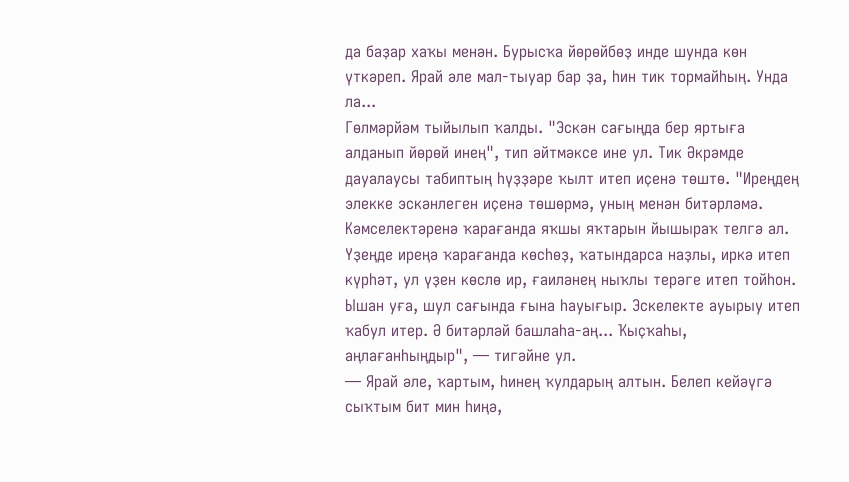да баҙар хаҡы менән. Бурысҡа йөрөйбөҙ инде шунда көн үткәреп. Ярай әле мал-тыуар бар ҙа, һин тик тормайһың. Унда ла...
Гөлмәрйәм тыйылып ҡалды. "Эскән сағыңда бер яртыға алданып йөрөй инең", тип әйтмәксе ине ул. Тик Әкрәмде дауалаусы табиптың һүҙҙәре ҡылт итеп иҫенә төштө. "Иреңдең элекке эскәнлеген иҫенә төшөрмә, уның менән битәрләмә. Кәмселектәренә ҡарағанда яҡшы яҡтарын йышыраҡ телгә ал. Үҙеңде иреңә ҡарағанда көсһөҙ, ҡатындарса наҙлы, иркә итеп күрһәт, ул үҙен көслө ир, ғаиләнең ныҡлы терәге итеп тойһон. Ышан уға, шул сағында ғына һауығыр. Эскелекте ауырыу итеп ҡабул итер. Ә битәрләй башлаһа-аң... Ҡыҫҡаһы, аңлағанһыңдыр", — тигәйне ул.
— Ярай әле, ҡартым, һинең ҡулдарың алтын. Белеп кейәүгә сыҡтым бит мин һиңә,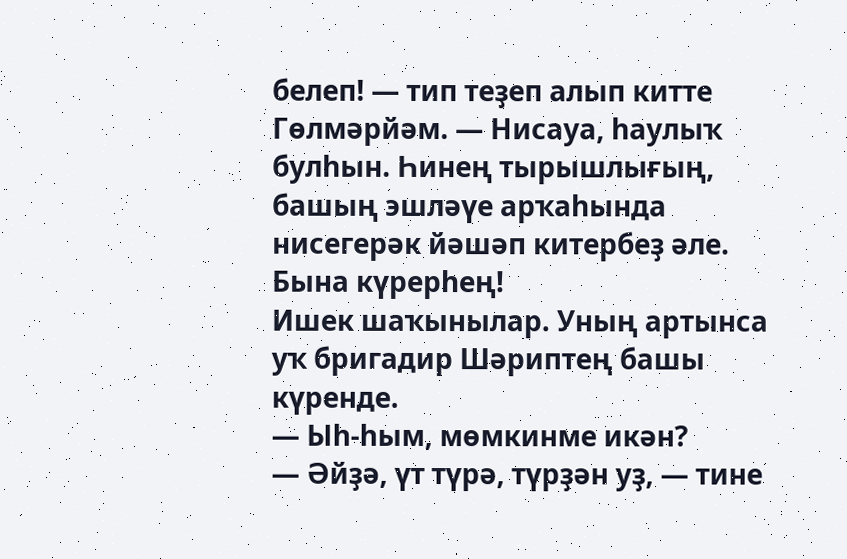белеп! — тип теҙеп алып китте Гөлмәрйәм. — Нисауа, һаулыҡ булһын. Һинең тырышлығың, башың эшләүе арҡаһында нисегерәк йәшәп китербеҙ әле. Бына күрерһең!
Ишек шаҡынылар. Уның артынса уҡ бригадир Шәриптең башы күренде.
— Ыһ-һым, мөмкинме икән?
— Әйҙә, үт түрә, түрҙән уҙ, — тине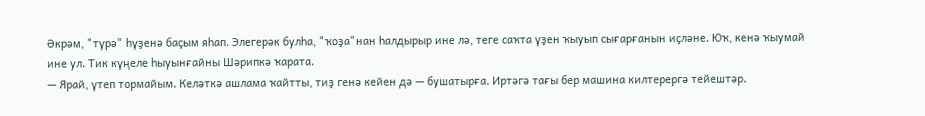Әкрәм, "түрә" һүҙенә баҫым яһап. Элегерәк булһа, "ҡоҙа"нан һалдырыр ине лә, теге саҡта үҙен ҡыуып сығарғанын иҫләне. Юҡ, кенә ҡыумай ине ул. Тик күңеле һыуынғайны Шәрипкә ҡарата.
— Ярай, үтеп тормайым. Келәткә ашлама ҡайтты, тиҙ генә кейен дә — бушатырға. Иртәгә тағы бер машина килтерергә тейештәр.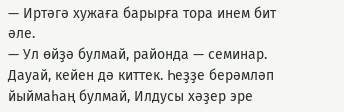— Иртәгә хужаға барырға тора инем бит әле.
— Ул өйҙә булмай, районда — семинар. Дауай, кейен дә киттек. Һеҙҙе берәмләп йыймаһаң булмай, Илдусы хәҙер эре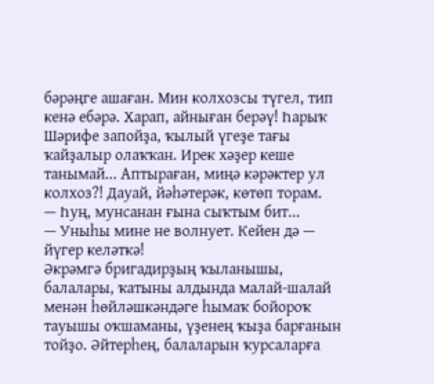бәрәңге ашаған. Мин колхозсы түгел, тип кенә ебәрә. Харап, айныған берәү! Һарыҡ Шәрифе запойҙа, ҡылый үгеҙе тағы ҡайҙалыр олаҡҡан. Ирек хәҙер кеше танымай... Аптыраған, миңә кәрәктер ул колхоз?! Дауай, йәһәтерәк, көтөп торам.
— Һуң, мунсанан ғына сыҡтым бит...
— Уныһы мине не волнует. Кейен дә — йүгер келәткә!
Әкрәмгә бригадирҙың ҡыланышы, балалары, ҡатыны алдында малай-шалай менән һөйләшкәндәге һымаҡ бойороҡ тауышы оҡшаманы, үҙенең ҡыҙа барғанын тойҙо. Әйтерһең, балаларын ҡурсаларға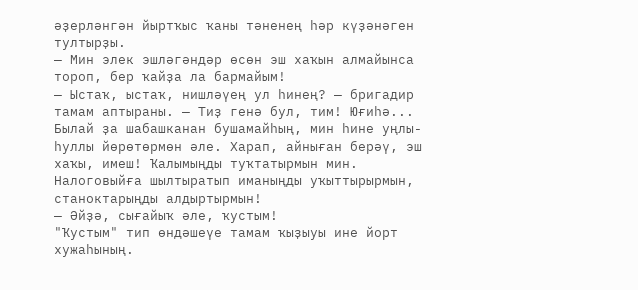әҙерләнгән йыртҡыс ҡаны тәненең һәр күҙәнәген тултырҙы.
— Мин элек эшләгәндәр өсөн эш хаҡын алмайынса тороп, бер ҡайҙа ла бармайым!
— Ыстаҡ, ыстаҡ, нишләүең ул һинең? — бригадир тамам аптыраны. — Тиҙ генә бул, тим! Юғиһә... Былай ҙа шабашканан бушамайһың, мин һине уңлы-һуллы йөрөтөрмөн әле. Харап, айныған берәү, эш хаҡы, имеш! Ҡалымыңды туҡтатырмын мин. Налоговыйға шылтыратып иманыңды уҡыттырырмын, станоктарыңды алдыртырмын!
— Әйҙә, сығайыҡ әле, ҡустым!
"Ҡустым" тип өндәшеүе тамам ҡыҙыуы ине йорт хужаһының.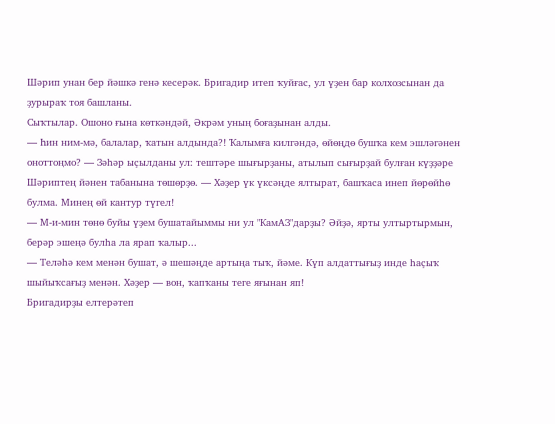Шәрип унан бер йәшкә генә кесерәк. Бригадир итеп ҡуйғас, ул үҙен бар колхозсынан да ҙурыраҡ тоя башланы.
Сыҡтылар. Ошоно ғына көткәндәй, Әкрәм уның боғаҙынан алды.
— Һин ним-мә, балалар, ҡатын алдында?! Ҡалымға килгәндә, өйөңдө бушҡа кем эшләгәнен оноттоңмо? — Зәһәр ыҫылданы ул: тештәре шығырҙаны, атылып сығырҙай булған күҙҙәре Шәриптең йәнен табанына төшөрҙө. — Хәҙер үк үксәңде ялтырат, башҡаса инеп йөрөйһө булма. Минең өй кантур түгел!
— М-и-мин төнө буйы үҙем бушатайыммы ни ул "КамАЗ"дарҙы? Әйҙә, ярты ултыртырмын, берәр эшеңә булһа ла ярап ҡалыр...
— Теләһә кем менән бушат, ә шешәңде артыңа тыҡ, йәме. Күп алдаттығыҙ инде һаҫыҡ шыйыҡсағыҙ менән. Хәҙер — вон, ҡапҡаны теге яғынан яп!
Бригадирҙы елтерәтеп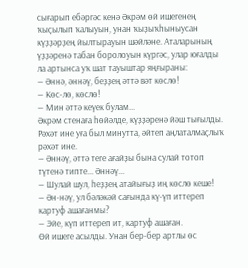сығарып ебәргәс кенә Әкрәм өй ишегенең ҡыҫылып ҡалыуын, унан ҡыҙыҡһыныусан күҙҙәрҙең йылтырауын шәйләне. Аталарының үҙҙәренә табан боролоуын күргәс, улар юғалды ла артынса уҡ шат тауыштар яңғыраны:
— Әннә, әннәү, беҙҙең әттә вәт көслө!
— Көс-лө, көслө!
— Мин әттә кеүек булам...
Әкрәм стенаға һөйәлде, күҙҙәренә йәш тығылды. Рәхәт ине уға был минутта, әйтеп аңлаталмаҫлыҡ рәхәт ине.
— Әннәү, әттә теге ағайҙы бына сулай тотоп түтенә типте... Әннәү...
— Шулай шул, һеҙҙең атайығыҙ иң көслө кеше!
— Ән-нәү, ул бәләкәй сағында кү-үп иттереп картуф ашағанмы?
— Эйе, күп иттереп ит, картуф ашаған.
Өй ишеге асылды. Унан бер-бер артлы өс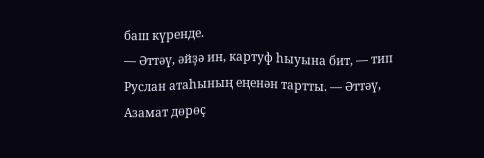баш күренде.
— Әттәү, әйҙә ин, картуф һыуына бит, — тип Руслан атаһының еңенән тартты. — Әттәү, Азамат дөрөҫ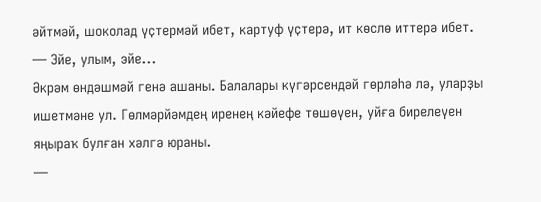әйтмәй, шоколад үҫтермәй ибет, картуф үҫтерә, ит көслө иттерә ибет.
— Эйе, улым, эйе...
Әкрәм өндәшмәй генә ашаны. Балалары күгәрсендәй гөрләһә лә, уларҙы ишетмәне ул. Гөлмәрйәмдең иренең кәйефе төшөүен, уйға бирелеүен яңыраҡ булған хәлгә юраны.
—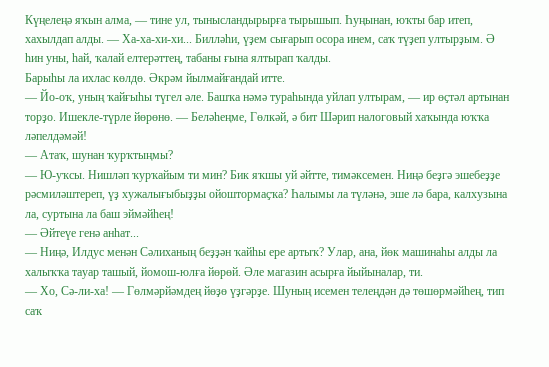Күңелеңә яҡын алма, — тине ул, тынысландырырға тырышып. Һуңынан, юҡты бар итеп, хахылдап алды. — Ха-ха-хи-хи... Билләһи, үҙем сығарып осора инем, саҡ түҙеп ултырҙым. Ә һин уны, һай, ҡалай елтерәттең, табаны ғына ялтырап ҡалды.
Барыһы ла ихлас көлдө. Әкрәм йылмайғандай итте.
— Йо-оҡ, уның ҡайғыһы түгел әле. Башҡа нәмә тураһында уйлап ултырам, — ир өҫтәл артынан торҙо. Ишекле-түрле йөрөнө. — Беләһеңме, Гөлкәй, ә бит Шәрип налоговый хаҡында юҡҡа ләпелдәмәй!
— Атаҡ, шунан ҡурҡтыңмы?
— Ю-уҡсы. Нишләп ҡурҡайым ти мин? Бик яҡшы уй әйтте, тимәксемен. Ниңә беҙгә эшебеҙҙе рәсмиләштереп, үҙ хужалығыбыҙҙы ойоштормаҫҡа? Һалымы ла түләнә, эше лә бара, калхузына ла, суртына ла баш эймәйһең!
— Әйтеүе генә анһат...
— Ниңә, Илдус менән Сәлиханың беҙҙән ҡайһы ере артыҡ? Улар, ана, йөк машинаһы алды ла халыҡҡа тауар ташый, йомош-юлға йөрөй. Әле магазин асырға йыйыналар, ти.
— Хо, Сә-ли-ха! — Гөлмәрйәмдең йөҙө үҙгәрҙе. Шуның исемен телеңдән дә төшөрмәйһең, тип саҡ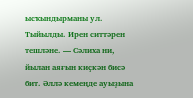ысҡындырманы ул. Тыйылды. Ирен ситтәрен тешләне. — Сәлиха ни, йылан аяғын киҫкән бисә бит. Әллә кемеңде ауыҙына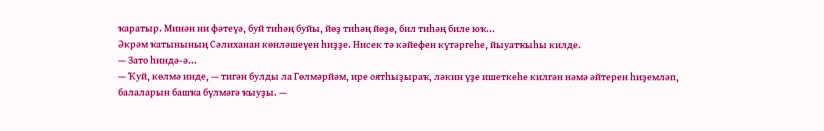ҡаратыр. Минән ни фәтеүә, буй тиһәң буйы, йөҙ тиһәң йөҙө, бил тиһәң биле юҡ...
Әкрәм ҡатынының Сәлиханан көнләшеүен һиҙҙе. Нисек тә кәйефен күтәргеһе, йыуатҡыһы килде.
— Зато һиндә-ә...
— Ҡуй, көлмә инде, — тигән булды ла Гөлмәрйәм, ире оятһыҙыраҡ, ләкин үҙе ишеткеһе килгән нәмә әйтерен һиҙемләп, балаларын башҡа бүлмәгә ҡыуҙы. —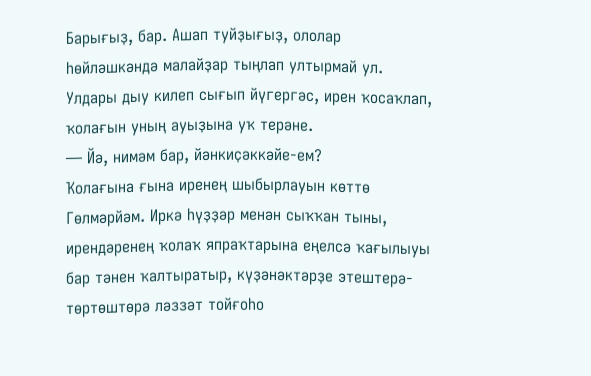Барығыҙ, бар. Ашап туйҙығыҙ, ололар һөйләшкәндә малайҙар тыңлап ултырмай ул.
Улдары дыу килеп сығып йүгергәс, ирен ҡосаҡлап, ҡолағын уның ауыҙына уҡ терәне.
— Йә, нимәм бар, йәнкиҫәккәйе-ем?
Ҡолағына ғына иренең шыбырлауын көттө Гөлмәрйәм. Иркә һүҙҙәр менән сыҡҡан тыны, ирендәренең ҡолаҡ япраҡтарына еңелсә ҡағылыуы бар тәнен ҡалтыратыр, күҙәнәктәрҙе этештерә-төртөштөрә ләззәт тойғоһо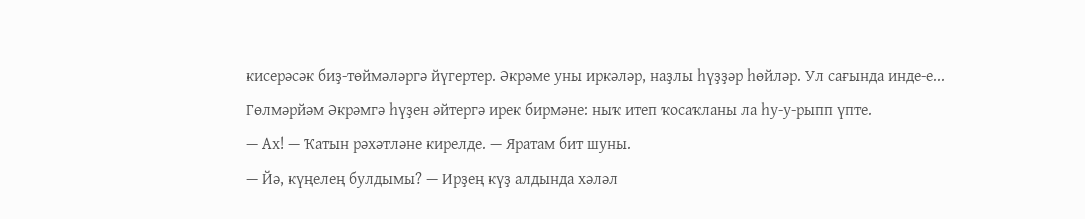кисерәсәк биҙ-төймәләргә йүгертер. Әкрәме уны иркәләр, наҙлы һүҙҙәр һөйләр. Ул сағында инде-е...
Гөлмәрйәм Әкрәмгә һүҙен әйтергә ирек бирмәне: ныҡ итеп ҡосаҡланы ла һу-у-рыпп үпте.
— Ах! — Ҡатын рәхәтләне кирелде. — Яратам бит шуны.
— Йә, күңелең булдымы? — Ирҙең күҙ алдында хәләл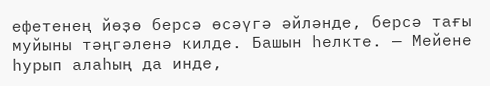ефетенең йөҙө берсә өсәүгә әйләнде, берсә тағы муйыны тәңгәленә килде. Башын һелкте. — Мейене һурып алаһың да инде,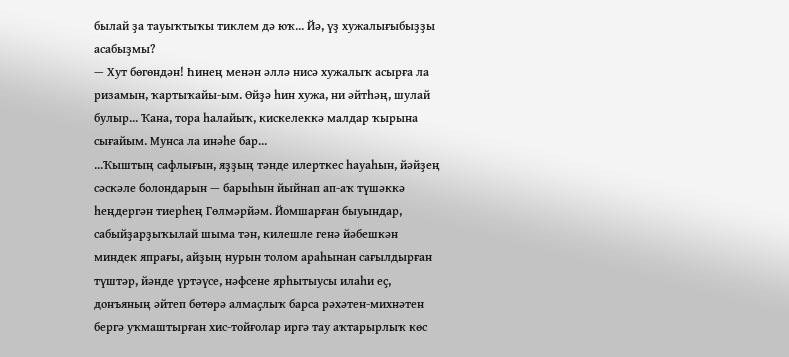былай ҙа тауыҡтыҡы тиклем дә юҡ... Йә, үҙ хужалығыбыҙҙы асабыҙмы?
— Хут бөгөндән! Һинең менән әллә нисә хужалыҡ асырға ла ризамын, ҡартыҡайы-ым. Өйҙә һин хужа, ни әйтһәң, шулай булыр... Ҡана, тора һалайыҡ, кискелеккә малдар ҡырына сығайым. Мунса ла инәһе бар...
...Ҡыштың сафлығын, яҙҙың тәнде илерткес һауаһын, йәйҙең сәскәле болондарын — барыһын йыйнап ап-аҡ түшәккә һеңдергән тиерһең Гөлмәрйәм. Йомшарған быуындар, сабыйҙарҙыҡылай шыма тән, килешле генә йәбешкән миндек япрағы, айҙың нурын толом араһынан сағылдырған түштәр, йәнде үртәүсе, нәфсене ярһытыусы илаһи еҫ, донъяның әйтеп бөтөрә алмаҫлыҡ барса рәхәтен-михнәтен бергә уҡмаштырған хис-тойғолар иргә тау аҡтарырлыҡ көс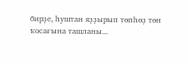бирҙе, һуштан яҙҙырып төпһөҙ төн ҡосағына ташланы...